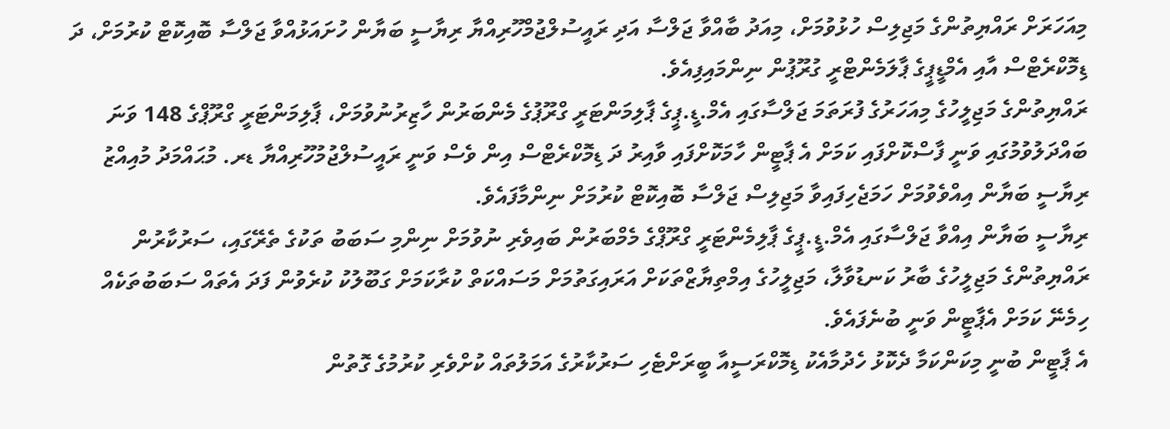މިއަހަރަށް ރައްޔިތުންގެ މަޖިލިސް ހުޅުވުމަށް، މިއަދު ބާއްވާ ޖަލްސާ އަދި ރައީސުލްޖުމްހޫރިއްޔާ ރިޔާސީ ބަޔާން ހުށައަޅުއްވާ ޖަލްސާ ބޮއިކޮޓް ކުރުމަށް، ދަ ޑިމޮކްރެޓްސް އާއި އެމްޑީޕީގެ ޕާލަމެންޓްރީ ގުރޫޕުން ނިންމައިފިއެވެ.
ރައްޔިތުންގެ މަޖިލީހުގެ މިއަހަރުގެ ފުރަތަމަ ޖަލްސާގައި އެމް.ޑީ.ޕީގެ ޕާލިމަންޓަރީ ގްރޫޕުގެ މެންބަރުން ހާޒިރުނުވުމަށް، ޕާލިމަންޓަރީ ގްރޫޕްގެ 148 ވަނަ ބައްދަލުވުމުގައި ވަނީ ފާސްކޮށްފައި ކަމަށް އެ ޕާޓީން ހާމަކޮށްފައި ވާއިރު ދަ ޑިމޮކްރެޓްސް އިން ވެސް ވަނީ ރައީސުލްޖުމުހޫރިއްޔާ ޑރ. މުޙައްމަދު މުއިއްޒު ރިޔާސީ ބަޔާން އިއްވެވުމަށް ހަމަޖެހިފައިވާ މަޖިލިސް ޖަލްސާ ބޮއިކޮޓް ކުރުމަށް ނިންމާފައެވެ.
ރިޔާސީ ބަޔާން އިއްވާ ޖަލްސާގައި އެމް.ޑީ.ޕީގެ ޕާލިމެންޓަރީ ގްރޫޕްގެ މެމްބަރުން ބައިވެރި ނުވުމަށް ނިންމި ސަބަބު ތަކުގެ ތެރޭގައި، ސަރުކާރުން ރައްޔިތުންގެ މަޖިލީހުގެ ބާރު ކަނޑުވާލާ، މަޖިލީހުގެ އިމްތިޔާޒްތަކަށް އަރައިގަތުމަށް މަސައްކަތް ކުރާކަމަށް ގަބޫލުކު ކުރެވުން ފަދަ އެތައް ސަބަބުތަކެއް ހިމެނޭ ކަމަށް އެޕާޓީން ވަނީ ބުނެފައެވެ.
އެ ޕާޓީން ބުނީ މިކަންކަމާ ދެކޮޅު ހެދުމާއެކު ޑިމޮކްރަސީއާ ބީރަށްޓެހި ސަރުކާރުގެ އަމަލުތައް ކުށްވެރި ކުރުމުގެ ގޮތުން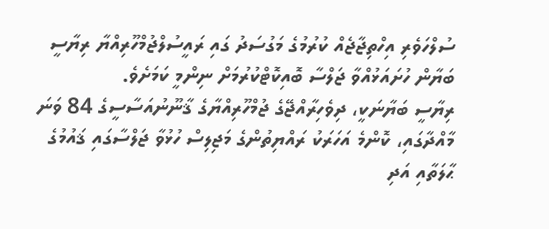ސުލްހަވެރި އިހްތިޖާޖެއް ކުރުމުގެ މަގުސަދު ގައި ރައީސުލްޖުމްހޫރިއްޔާ ރިޔާސީ ބަޔާން ހުށައަޅުއްވާ ޖަލްސާ ބޮއިކޮޓްކުރުމަށް ނިންމީ ކަމަށެވެ.
ރިޔާސީ ބަޔާނަކީ، ދިވެހިރާއްޖޭގެ ޖުމްހޫރިއްޔާގެ ޤާނޫނުއަސާސީގެ 84 ވަނަ މާއްދާގައި، ކޮންމެ އަހަރަކު ރައްޔިތުންގެ މަޖިލިސް ހުޅުވާ ޖަލްސާގައި ޤައުމުގެ ޙާލަތާއި އަދި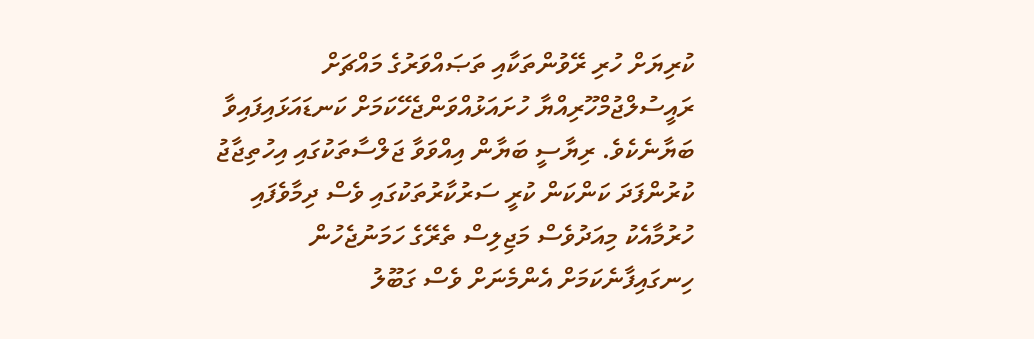ކުރިޔަށް ހުރި ރޭވުންތަކާއި ތަޞައްވަރުގެ މައްޗަށް ރައީސުލްޖުމްހޫރިއްޔާ ހުށައަޅުއްވަންޖެހޭކަމަށް ކަނޑައަޅައިފައިވާ ބަޔާނެކެވެ. ރިޔާސީ ބަޔާން އިއްވަވާ ޖަލްސާތަކުގައި އިހުތިޖާޖު ކުރުންފަދަ ކަންކަން ކުރީ ސަރުކާރުތަކުގައި ވެސް ދިމާވެފައި ހުރުމާއެކު މިއަދުވެސް މަޖިލިސް ތެރޭގެ ހަމަނުޖެހުން ހިނގައިފާނެކަމަށް އެންމެނަށް ވެސް ގަބޫލު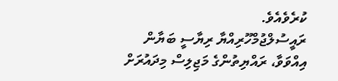ކުރެވެއެވެ.
ރައީސުލްޖުމްހޫރިއްޔާ ރިޔާސީ ބަޔާން އިއްވަވާ، ރައްޔިތުންގެ މަޖިލިސް މިދައުރަށް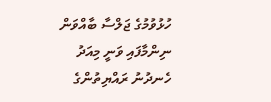ހުޅުވުމުގެ ޖަލްސާ ބާއްވަން ނިންމާފައި ވަނީ މިއަދު ހެނދުނު ރައްޔިތުންގެ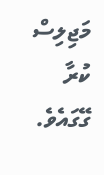މަޖިލިސް ކުރާ ގޭގައެވެ.